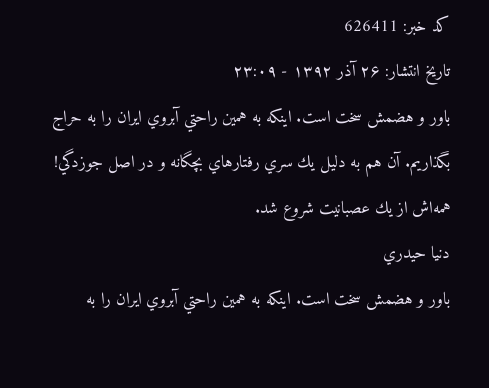کد خبر: 626411
تاریخ انتشار: ۲۶ آذر ۱۳۹۲ - ۲۳:۰۹
باور و هضمش سخت است. اينكه به همين راحتي آبروي ايران را به حراج بگذاريم. آن هم به دليل يك سري رفتارهاي بچگانه و در اصل جوزدگي! همه‌اش از يك عصبانيت شروع شد.
دنيا حيدري
باور و هضمش سخت است. اينكه به همين راحتي آبروي ايران را به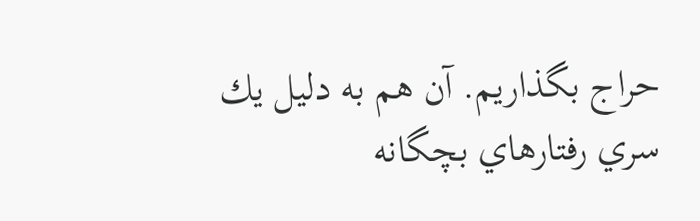حراج بگذاريم. آن هم به دليل يك سري رفتارهاي بچگانه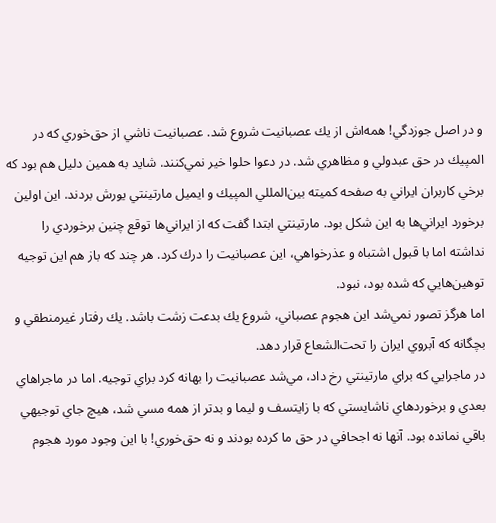و در اصل جوزدگي! همه‌اش از يك عصبانيت شروع شد. عصبانيت ناشي از حق‌خوري كه در المپيك در حق عبدولي و مظاهري شد. در دعوا حلوا خير نمي‌كنند. شايد به همين دليل هم بود كه برخي كاربران ايراني به صفحه كميته بين‌المللي المپيك و ايميل مارتينتي يورش بردند. اين اولين برخورد ايراني‌ها به اين شكل بود. مارتينتي ابتدا گفت كه از ايراني‌ها توقع چنين برخوردي را نداشته اما با قبول اشتباه و عذرخواهي، اين عصبانيت را درك كرد. هر چند كه باز هم اين توجيه توهين‌هايي كه شده بود، نبود.
اما هرگز تصور نمي‌شد اين هجوم عصباني، شروع يك بدعت زشت باشد. يك رفتار غيرمنطقي و بچگانه كه آبروي ايران را تحت‌الشعاع قرار دهد.
در ماجرايي كه براي مارتينتي رخ داد، مي‌شد عصبانيت را بهانه كرد براي توجيه. اما در ماجرا‌هاي بعدي و برخوردهاي ناشايستي كه با زايتسف و ليما و بدتر از همه مسي شد، هيچ جاي توجيهي باقي نمانده بود. آنها نه اجحافي در حق ما كرده بودند و نه حق‌خوري! با اين وجود مورد هجوم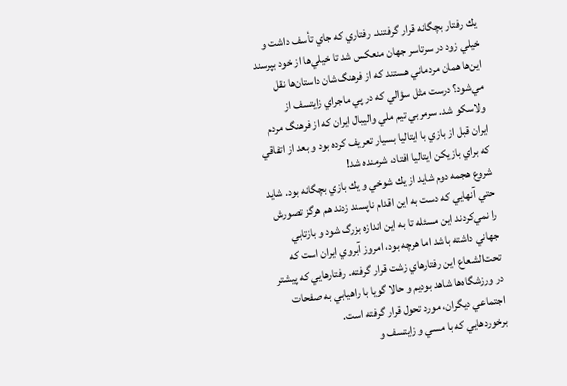يك رفتار بچگانه قرار گرفتند. رفتاري كه جاي تأسف داشت و خيلي زود در سرتاسر جهان منعكس شد تا خيلي‌ها از خود بپرسند اين‌ها همان مردماني هستند كه از فرهنگ‌شان داستان‌ها نقل مي‌شود؟ درست مثل سؤالي كه در پي ماجراي زايتسف از ولاسكو شد. سرمربي تيم ملي واليبال ايران كه از فرهنگ مردم ايران قبل از بازي با ايتاليا بسيار تعريف كرده بود و بعد از اتفاقي كه براي بازيكن ايتاليا افتاد، شرمنده شد!
شروع هجمه دوم شايد از يك شوخي و يك بازي بچگانه بود. شايد حتي آنهايي كه دست به اين اقدام ناپسند زدند هم هرگز تصورش را نمي‌كردند اين مسئله تا به اين اندازه بزرگ شود و بازتابي جهاني داشته باشد اما هرچه بود، امروز آبروي ايران است كه تحت‌الشعاع اين رفتارهاي زشت قرار گرفته. رفتارهايي كه پيشتر در ورزشگاه‌ها شاهد بوديم و حالا گويا با راهيابي به صفحات اجتماعي ديگران، مورد تحول قرار گرفته است.
برخوردهايي كه با مسي و زايتسف و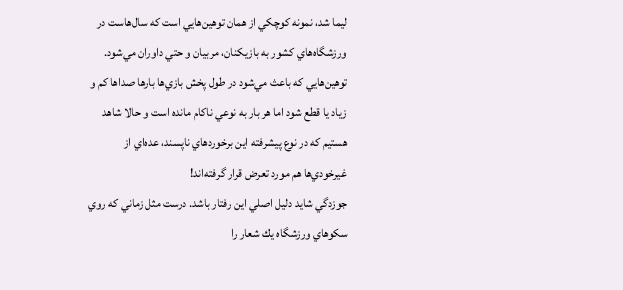ليما شد، نمونه كوچكي از همان توهين‌هايي است كه سال‌هاست در ورزشگاه‌هاي كشور به بازيكنان، مربيان و حتي داوران مي‌شود. توهين‌هايي كه باعث مي‌شود در طول پخش بازي‌ها بارها صدا‌ها كم و زياد يا قطع شود اما هر بار به نوعي ناكام مانده است و حالا شاهد هستيم كه در نوع پيشرفته اين برخوردهاي ناپسند، عده‌اي از غيرخودي‌ها هم مورد تعرض قرار گرفته‌اند!
جوزدگي شايد دليل اصلي اين رفتار باشد. درست مثل زماني كه روي سكوهاي ورزشگاه يك شعار را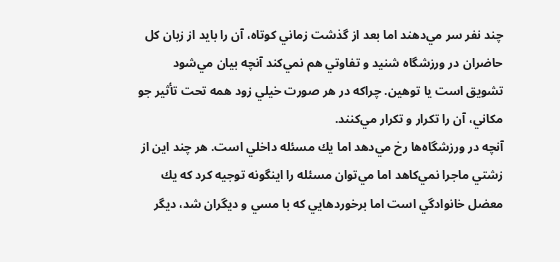چند نفر سر مي‌دهند اما بعد از گذشت زماني كوتاه، آن را بايد از زبان كل حاضران در ورزشگاه شنيد و تفاوتي هم نمي‌كند آنچه بيان مي‌شود تشويق است يا توهين. چراكه در هر صورت خيلي زود همه تحت تأثير جو مكاني، آن را تكرار و تكرار مي‌كنند.
آنچه در ورزشگاه‌ها رخ مي‌دهد اما يك مسئله داخلي است. هر چند اين از زشتي ماجرا نمي‌كاهد اما مي‌توان مسئله را اينگونه توجيه كرد كه يك معضل خانوادگي است اما برخوردهايي كه با مسي و ديگران شد، ديگر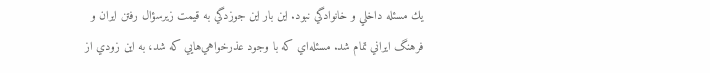يك مسئله داخلي و خانوادگي نبود. اين بار اين جوزدگي به قيمت زيرسؤال رفتن ايران و فرهنگ ايراني تمام شد. مسئله‌اي كه با وجود عذرخواهي‌هايي كه شد، به اين زودي از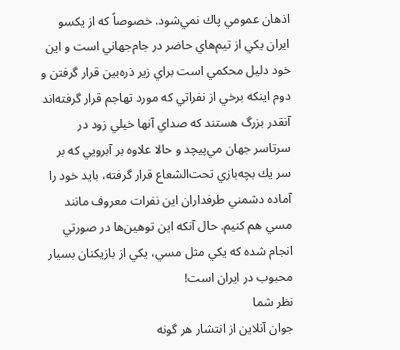اذهان عمومي پاك نمي‌شود. خصوصاً كه از يكسو ايران يكي از تيم‌هاي حاضر در جام‌جهاني است و اين خود دليل محكمي است براي زير ذره‌بين قرار گرفتن و دوم اينكه برخي از نفراتي كه مورد تهاجم قرار گرفته‌اند آنقدر بزرگ هستند كه صداي آنها خيلي زود در سرتاسر جهان مي‌پيچد و حالا علاوه بر آبرويي كه بر سر يك بچه‌بازي تحت‌الشعاع قرار گرفته، بايد خود را آماده دشمني طرفداران اين نفرات معروف مانند مسي هم كنيم. حال آنكه اين توهين‌ها در صورتي انجام شده كه يكي مثل مسي، يكي از بازيكنان بسيار محبوب در ايران است!
نظر شما
جوان آنلاين از انتشار هر گونه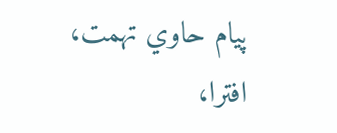پيام حاوي تهمت، افترا،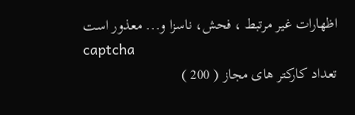اظهارات غير مرتبط ، فحش، ناسزا و... معذور است
captcha
تعداد کارکتر های مجاز ( 200 )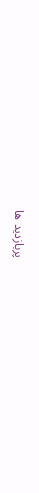پربازدید ها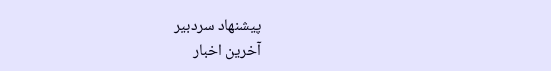پیشنهاد سردبیر
آخرین اخبار